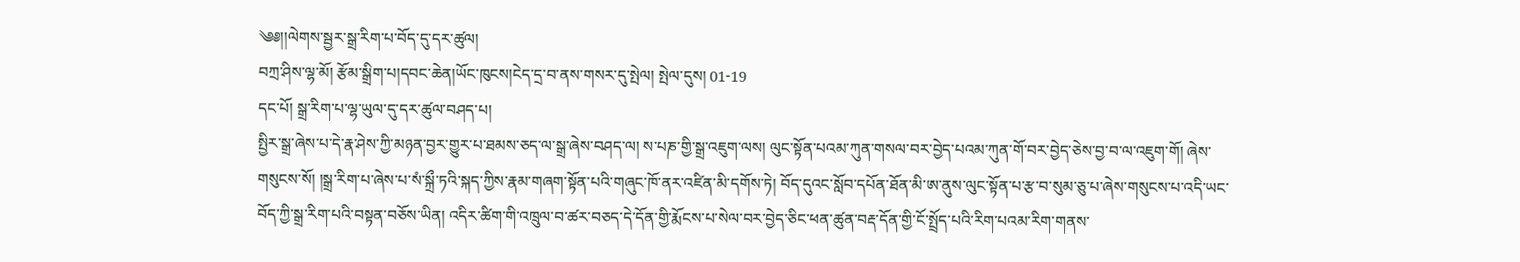༄༅།།ལེགས་སྦྱར་སྒྲ་རིག་པ་བོད་དུ་དར་ཚུལ།
བཀྲ་ཤིས་ལྷ་མོ། རྩོམ་སྒྲིག་པ།དབང་ཆེན།ཡོང་ཁུངས།ངེད་དྲ་བ་ནས་གསར་དུ་སྤེལ། སྤེལ་དུས། 01-19
དང་པོ། སྒྲ་རིག་པ་ལྷ་ཡུལ་དུ་དར་ཚུལ་བཤད་པ།
སྤྱིར་སྒྲ་ཞེས་པ་དེ་རྣ་ཤེས་ཀྱི་མཉན་བྱར་གྱུར་པ་ཐམས་ཅད་ལ་སྒྲ་ཞེས་བཤད་ལ། ས་པཎ་གྱི་སྒྲ་འཇུག་ལས། ལུང་སྟོན་པའམ་ཀུན་གསལ་བར་བྱེད་པའམ་ཀུན་གོ་བར་བྱེད་ཅེས་བྱ་བ་ལ་འཇུག་གོ། ཞེས་གསུངས་སོ། །སྒྲ་རིག་པ་ཞེས་པ་སཾ་སྐྲྀ་ཏའི་སྐད་ཀྱིས་རྣམ་གཞག་སྟོན་པའི་གཞུང་ཁོ་ནར་འཛིན་མི་དགོས་ཏེ། བོད་དུའང་སློབ་དཔོན་ཐོན་མི་ཨ་ནུས་ལུང་སྟོན་པ་རྩ་བ་སུམ་ཅུ་པ་ཞེས་གསུངས་པ་འདི་ཡང་བོད་ཀྱི་སྒྲ་རིག་པའི་བསྟན་བཅོས་ཡིན། འདིར་ཚིག་གི་འཁྲུལ་བ་ཚར་བཅད་དེ་དོན་གྱི་རྨོངས་པ་སེལ་བར་བྱེད་ཅིང་ཕན་ཚུན་བརྡ་དོན་གྱི་ངོ་སྤྲོད་པའི་རིག་པའམ་རིག་གནས་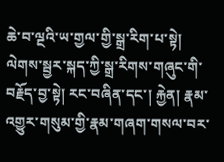ཆེ་བ་ལྔའི་ཡ་གྱལ་གྱི་སྒྲ་རིག་པ་སྟེ། ལེགས་སྦྱར་སྐད་ཀྱི་སྒྲ་རིགས་གཞུང་གི་བརྗོད་བྱ་སྟེ། རང་བཞིན་དང་། རྐྱེན། རྣམ་འགྱུར་གསུམ་གྱི་རྣམ་གཞག་གསལ་བར་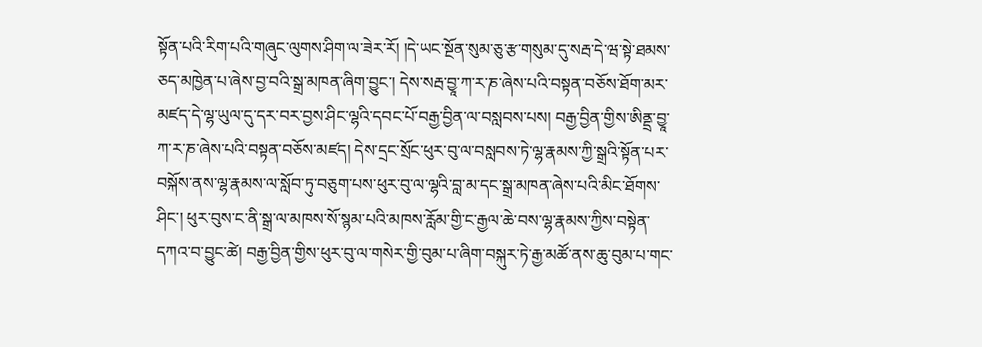སྟོན་པའི་རིག་པའི་གཞུང་ལུགས་ཤིག་ལ་ཟེར་རོ། །དེ་ཡང་སྔོན་སུམ་ཅུ་རྩ་གསུམ་དུ་སརྦ་དེ་ཝ་སྟེ་ཐམས་ཅད་མཁྱེན་པ་ཞེས་བྱ་བའི་སྒྲ་མཁན་ཞིག་བྱུང་། དེས་སརྦ་བྱཱ་ཀ་ར་ཎ་ཞེས་པའི་བསྟན་བཅོས་ཐོག་མར་མཛད་དེ་ལྷ་ཡུལ་དུ་དར་བར་བྱས་ཤིང་ལྷའི་དབང་པོ་བརྒྱ་བྱིན་ལ་བསླབས་པས། བརྒྱ་བྱིན་གྱིས་ཨིནྡྲ་བྱཱ་ཀ་ར་ཎ་ཞེས་པའི་བསྟན་བཅོས་མཛད། དེས་དྲང་སྲོང་ཕུར་བུ་ལ་བསླབས་ཏེ་ལྷ་རྣམས་ཀྱི་སྒྲའི་སྟོན་པར་བསྐོས་ནས་ལྷ་རྣམས་ལ་སློབ་ཏུ་བཅུག་པས་ཕུར་བུ་ལ་ལྷའི་བླ་མ་དང་སྒྲ་མཁན་ཞེས་པའི་མིང་ཐོགས་ཤིང་། ཕུར་བུས་ང་ནི་སྒྲ་ལ་མཁས་སོ་སྙམ་པའི་མཁས་རློམ་གྱི་ང་རྒྱལ་ཆེ་བས་ལྷ་རྣམས་ཀྱིས་བསྟེན་དཀའ་བ་བྱུང་ཚེ། བརྒྱ་བྱིན་གྱིས་ཕུར་བུ་ལ་གསེར་གྱི་བུམ་པ་ཞིག་བསྐུར་ཏེ་རྒྱ་མཚོ་ནས་ཆུ་བུམ་པ་གང་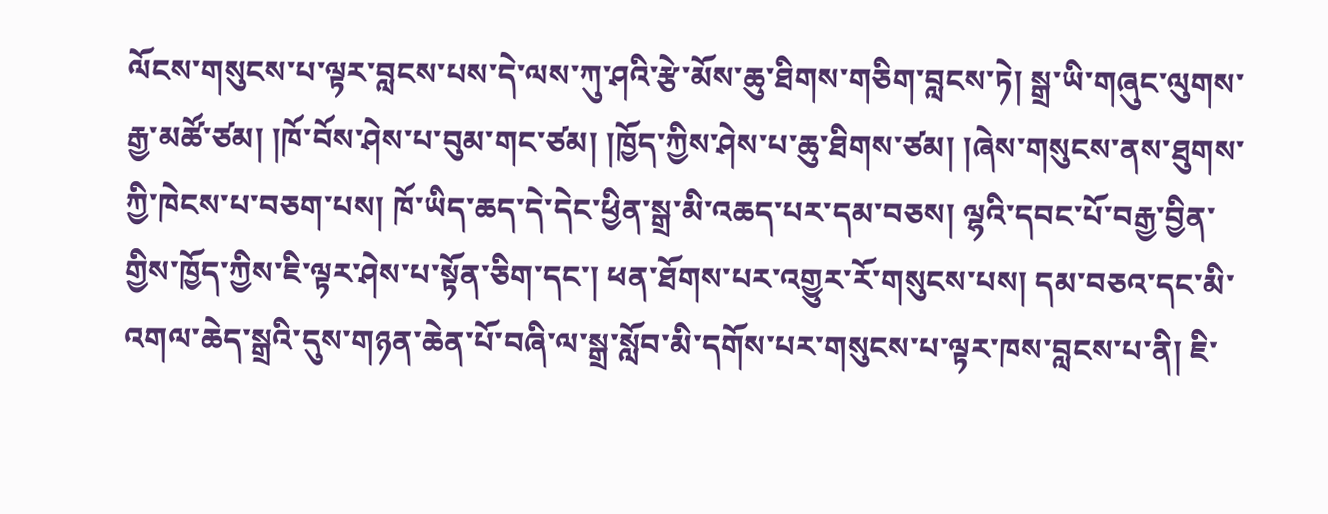ལོངས་གསུངས་པ་ལྟར་བླངས་པས་དེ་ལས་ཀུ་ཤའི་རྩེ་མོས་ཆུ་ཐིགས་གཅིག་བླངས་ཏེ། སྒྲ་ཡི་གཞུང་ལུགས་རྒྱ་མཚོ་ཙམ། །ཁོ་བོས་ཤེས་པ་བུམ་གང་ཙམ། །ཁྱོད་ཀྱིས་ཤེས་པ་ཆུ་ཐིགས་ཙམ། །ཞེས་གསུངས་ནས་ཐུགས་ཀྱི་ཁེངས་པ་བཅག་པས། ཁོ་ཡིད་ཆད་དེ་དེང་ཕྱིན་སྒྲ་མི་འཆད་པར་དམ་བཅས། ལྷའི་དབང་པོ་བརྒྱ་བྱིན་གྱིས་ཁྱོད་ཀྱིས་ཇི་ལྟར་ཤེས་པ་སྟོན་ཅིག་དང་། ཕན་ཐོགས་པར་འགྱུར་རོ་གསུངས་པས། དམ་བཅའ་དང་མི་འགལ་ཆེད་སྒྲའི་དུས་གཉན་ཆེན་པོ་བཞི་ལ་སྒྲ་སློབ་མི་དགོས་པར་གསུངས་པ་ལྟར་ཁས་བླངས་པ་ནི། ཇི་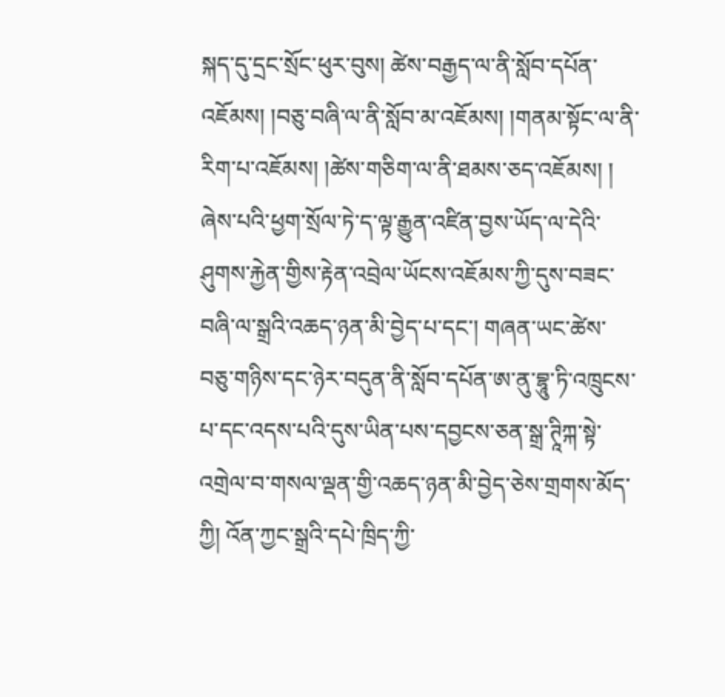སྐད་དུ་དྲང་སྲོང་ཕུར་བུས། ཚེས་བརྒྱད་ལ་ནི་སློབ་དཔོན་འཇོམས། །བཅུ་བཞི་ལ་ནི་སློབ་མ་འཇོམས། །གནམ་སྟོང་ལ་ནི་རིག་པ་འཇོམས། །ཚེས་གཅིག་ལ་ནི་ཐམས་ཅད་འཇོམས། །
ཞེས་པའི་ཕྱག་སྲོལ་ཏེ་ད་ལྟ་རྒྱུན་འཛིན་བྱས་ཡོད་ལ་དེའི་ཤུགས་རྐྱེན་གྱིས་རྟེན་འབྲེལ་ཡོངས་འཇོམས་ཀྱི་དུས་བཟང་བཞི་ལ་སྒྲའི་འཆད་ཉན་མི་བྱེད་པ་དང་། གཞན་ཡང་ཚེས་བཅུ་གཉིས་དང་ཉེར་བདུན་ནི་སློབ་དཔོན་ཨ་ནུ་བྷཱུ་ཏི་འཁྲུངས་པ་དང་འདས་པའི་དུས་ཡིན་པས་དབྱངས་ཅན་སྒྲ་ཊཱིཀྐ་སྟེ་འགྲེལ་བ་གསལ་ལྡན་གྱི་འཆད་ཉན་མི་བྱེད་ཅེས་གྲགས་མོད་ཀྱི། འོན་ཀྱང་སྒྲའི་དཔེ་ཁྲིད་ཀྱི་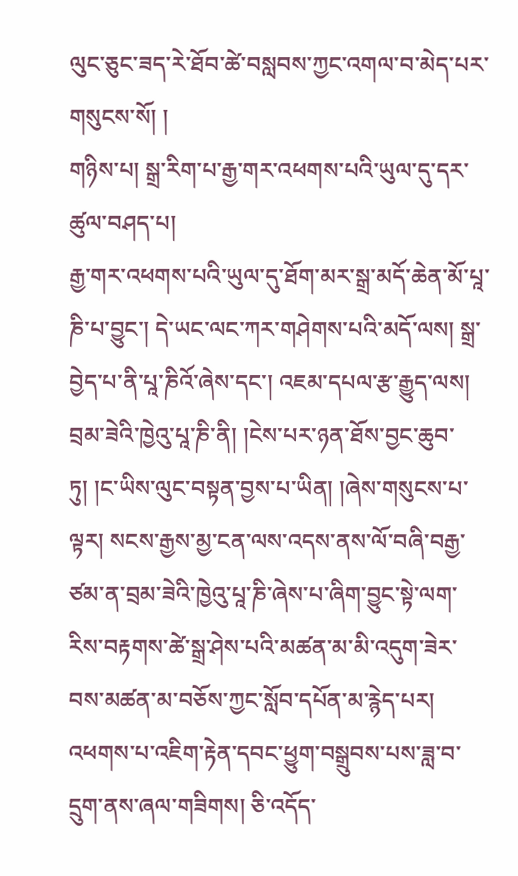ལུང་ཅུང་ཟད་རེ་ཐོབ་ཚེ་བསླབས་ཀྱང་འགལ་བ་མེད་པར་གསུངས་སོ། །
གཉིས་པ། སྒྲ་རིག་པ་རྒྱ་གར་འཕགས་པའི་ཡུལ་དུ་དར་ཚུལ་བཤད་པ།
རྒྱ་གར་འཕགས་པའི་ཡུལ་དུ་ཐོག་མར་སྒྲ་མདོ་ཆེན་མོ་པཱ་ཎི་པ་བྱུང་། དེ་ཡང་ལང་ཀར་གཤེགས་པའི་མདོ་ལས། སྒྲ་བྱེད་པ་ནི་པཱ་ཎིའོ་ཞེས་དང་། འཇམ་དཔལ་རྩ་རྒྱུད་ལས། བྲམ་ཟེའི་ཁྱེའུ་པཱ་ཎི་ནི། །ངེས་པར་ཉན་ཐོས་བྱང་ཆུབ་ཏུ། །ང་ཡིས་ལུང་བསྟན་བྱས་པ་ཡིན། །ཞེས་གསུངས་པ་ལྟར། སངས་རྒྱས་མྱ་ངན་ལས་འདས་ནས་ལོ་བཞི་བརྒྱ་ཙམ་ན་བྲམ་ཟེའི་ཁྱེའུ་པཱ་ཎི་ཞེས་པ་ཞིག་བྱུང་སྟེ་ལག་རིས་བརྟགས་ཚེ་སྒྲ་ཤེས་པའི་མཚན་མ་མི་འདུག་ཟེར་བས་མཚན་མ་བཅོས་ཀྱང་སློབ་དཔོན་མ་རྙེད་པར། འཕགས་པ་འཇིག་རྟེན་དབང་ཕྱུག་བསྒྲུབས་པས་ཟླ་བ་དྲུག་ནས་ཞལ་གཟིགས། ཅི་འདོད་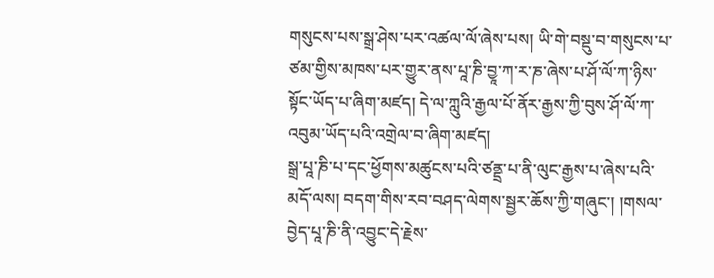གསུངས་པས་སྒྲ་ཤེས་པར་འཚལ་ལོ་ཞེས་པས། ཡི་གེ་བསྡུ་བ་གསུངས་པ་ཙམ་གྱིས་མཁས་པར་གྱུར་ནས་པཱ་ཎི་བྱཱ་ཀ་ར་ཎ་ཞེས་པ་ཤོ་ལོ་ཀ་ཉིས་སྟོང་ཡོད་པ་ཞིག་མཛད། དེ་ལ་ཀླུའི་རྒྱལ་པོ་ནོར་རྒྱས་ཀྱི་བུས་ཤོ་ལོ་ཀ་འབུམ་ཡོད་པའི་འགྲེལ་བ་ཞིག་མཛད།
སྒྲ་པཱ་ཎི་པ་དང་ཕྱོགས་མཚུངས་པའི་ཙནྡྲ་པ་ནི་ལུང་རྒྱས་པ་ཞེས་པའི་མདོ་ལས། བདག་གིས་རབ་བཤད་ལེགས་སྦྱར་ཆོས་ཀྱི་གཞུང་། །གསལ་བྱེད་པཱ་ཎི་ནི་འབྱུང་དེ་རྗེས་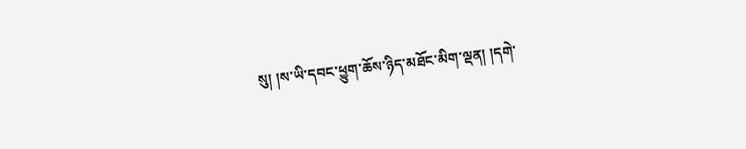སུ། །ས་ཡི་དབང་ཕྱུག་ཆོས་ཉིད་མཐོང་མིག་ལྡན། །དགེ་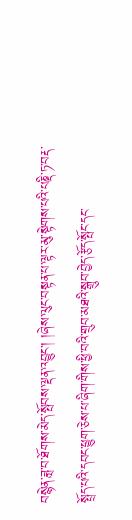བསྙེན་ཟླ་བ་ཐོགས་མེད་སྤོབས་ལྡན་འབྱུང་། །ཞེས་ལུང་བསྟན་པ་ལྟར་མུ་སྟེགས་པའི་པཎྡི་ཏ་བརྡ་སྤྲོད་པའི་དབང་ཕྱུག་ཅེས་པ་ཞིག་གིས་ཕྱི་བའི་གྲུབ་མཐའི་སྒྲུབ་བྱེད་རྩོད་སྤོང་དང་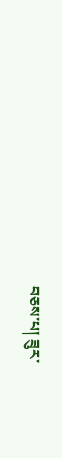བཅས་པ། ཟུར་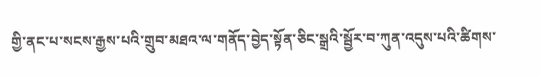གྱི་ནང་པ་སངས་རྒྱས་པའི་གྲུབ་མཐའ་ལ་གནོད་བྱེད་སྟོན་ཅིང་སྒྲའི་སྦྱོར་བ་ཀུན་འདུས་པའི་ཚིགས་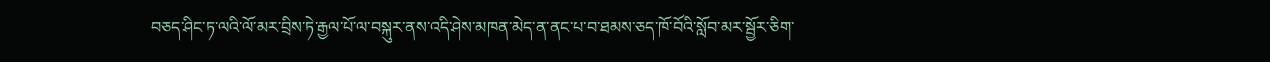བཅད་ཤིང་ཏ་ལའི་ལོ་མར་བྲིས་ཏེ་རྒྱལ་པོ་ལ་བསྐུར་ནས་འདི་ཤེས་མཁན་མེད་ན་ནང་པ་བ་ཐམས་ཅད་ཁོ་བོའི་སློབ་མར་སྦྱོར་ཅིག་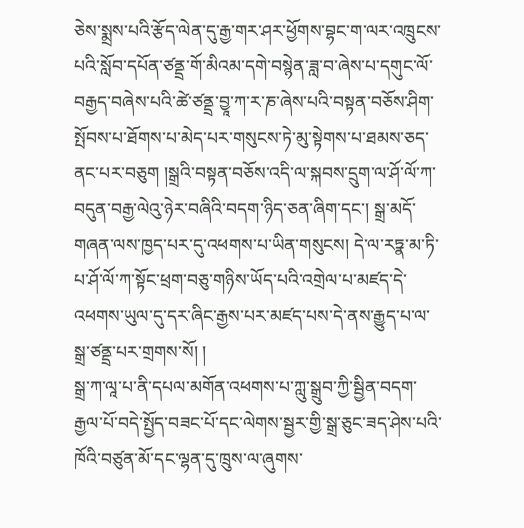ཅེས་སྨྲས་པའི་རྩོད་ལེན་དུ་རྒྱ་གར་ཤར་ཕྱོགས་བྷང་ག་ལར་འཁྲུངས་པའི་སློབ་དཔོན་ཙནྡྲ་གོ་མིའམ་དགེ་བསྙེན་ཟླ་བ་ཞེས་པ་དགུང་ལོ་བརྒྱད་བཞེས་པའི་ཚེ་ཙནྡྲ་བྱཱ་ཀ་ར་ཎ་ཞེས་པའི་བསྟན་བཅོས་ཤིག་སྤོབས་པ་ཐོགས་པ་མེད་པར་གསུངས་ཏེ་མུ་སྟེགས་པ་ཐམས་ཅད་ནང་པར་བཅུག །སྒྲའི་བསྟན་བཅོས་འདི་ལ་སྐབས་དྲུག་ལ་ཤོ་ལོ་ཀ་བདུན་བརྒྱ་ལེའུ་ཉེར་བཞིའི་བདག་ཉིད་ཅན་ཞིག་དང་། སྒྲ་མདོ་གཞན་ལས་ཁྱད་པར་དུ་འཕགས་པ་ཡིན་གསུངས། དེ་ལ་རཏྣ་མ་ཏི་པ་ཤོ་ལོ་ཀ་སྟོང་ཕྲག་བཅུ་གཉིས་ཡོད་པའི་འགྲེལ་པ་མཛད་དེ་འཕགས་ཡུལ་དུ་དར་ཞིང་རྒྱས་པར་མཛད་པས་དེ་ནས་རྒྱུད་པ་ལ་སྒྲ་ཙནྡྲ་པར་གྲགས་སོ། །
སྒྲ་ཀ་ལཱ་པ་ནི་དཔལ་མགོན་འཕགས་པ་ཀླུ་སྒྲུབ་ཀྱི་སྦྱིན་བདག་རྒྱལ་པོ་བདེ་སྤྱོད་བཟང་པོ་དང་ལེགས་སྦྱར་གྱི་སྒྲ་ཅུང་ཟད་ཤེས་པའི་ཁོའི་བཙུན་མོ་དང་ལྷན་དུ་ཁྲུས་ལ་ཞུགས་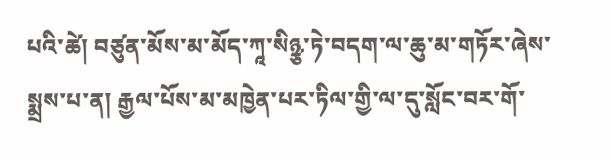པའི་ཚེ། བཙུན་མོས་མ་མོད་ཀཱ་སིཉྩ་ཏེ་བདག་ལ་ཆུ་མ་གཏོར་ཞེས་སྨྲས་པ་ན། རྒྱལ་པོས་མ་མཁྱེན་པར་ཏིལ་གྱི་ལ་དུ་སློང་བར་གོ་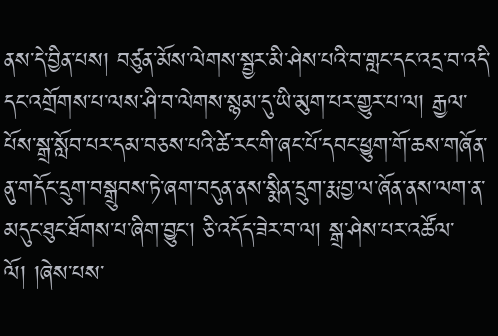ནས་དེ་བྱིན་པས། བཙུན་མོས་ལེགས་སྦྱར་མི་ཤེས་པའི་བ་གླང་དང་འདྲ་བ་འདི་དང་འགྲོགས་པ་ལས་ཤི་བ་ལེགས་སྙམ་དུ་ཡི་མུག་པར་གྱུར་པ་ལ། རྒྱལ་པོས་སྒྲ་སློབ་པར་དམ་བཅས་པའི་ཚེ་རང་གི་ཞང་པོ་དབང་ཕྱུག་གོ་ཆས་གཞོན་ནུ་གདོང་དྲུག་བསྒྲུབས་ཏེ་ཞག་བདུན་ནས་སྨིན་དྲུག་རྨ་བྱ་ལ་ཞོན་ནས་ལག་ན་མདུང་ཐུང་ཐོགས་པ་ཞིག་བྱུང་། ཅི་འདོད་ཟེར་བ་ལ། སྒྲ་ཤེས་པར་འཚོལ་ལོ། །ཞེས་པས་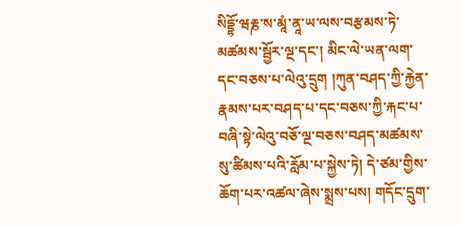སིདྡྷོ་ཝརྞ་ས་མཱཾ་ནཱ་ཡ་ལས་བརྩམས་ཏེ་མཚམས་སྦྱོར་ལྔ་དང་། མིང་ལེ་ཡན་ལག་དང་བཅས་པ་ལེའུ་དྲུག །ཀུན་བཤད་ཀྱི་རྐྱེན་རྣམས་པར་བཤད་པ་དང་བཅས་ཀྱི་རྐང་པ་བཞི་སྟེ་ལེའུ་བཅོ་ལྔ་བཅས་བཤད་མཚམས་སུ་ཚིམས་པའི་རློམ་པ་སྐྱེས་ཏེ། དེ་ཙམ་གྱིས་ཆོག་པར་འཚལ་ཞེས་སྨྲས་པས། གདོང་དྲུག་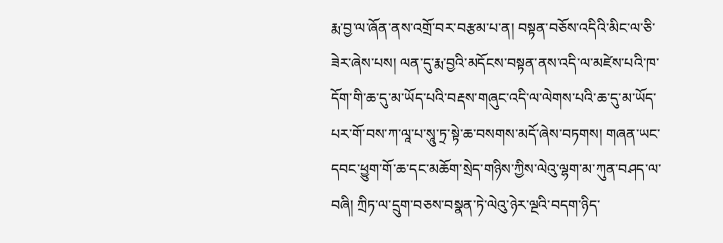རྨ་བྱ་ལ་ཞོན་ནས་འགྲོ་བར་བརྩམ་པ་ན། བསྟན་བཅོས་འདིའི་མིང་ལ་ཅི་ཟེར་ཞེས་པས། ལན་དུ་རྨ་བྱའི་མདོངས་བསྟན་ནས་འདི་ལ་མཛེས་པའི་ཁ་དོག་གི་ཆ་དུ་མ་ཡོད་པའི་བརྡས་གཞུང་འདི་ལ་ལེགས་པའི་ཆ་དུ་མ་ཡོད་པར་གོ་བས་ཀ་ལཱ་པ་སཱུ་ཏྲ་སྟེ་ཆ་བསགས་མདོ་ཞེས་བཏགས། གཞན་ཡང་དབང་ཕྱུག་གོ་ཆ་དང་མཆོག་སྲེད་གཉིས་ཀྱིས་ལེའུ་ལྷག་མ་ཀུན་བཤད་ལ་བཞི། ཀྲིཏ་ལ་དྲུག་བཅས་བསྣན་ཏེ་ལེའུ་ཉེར་ལྔའི་བདག་ཉིད་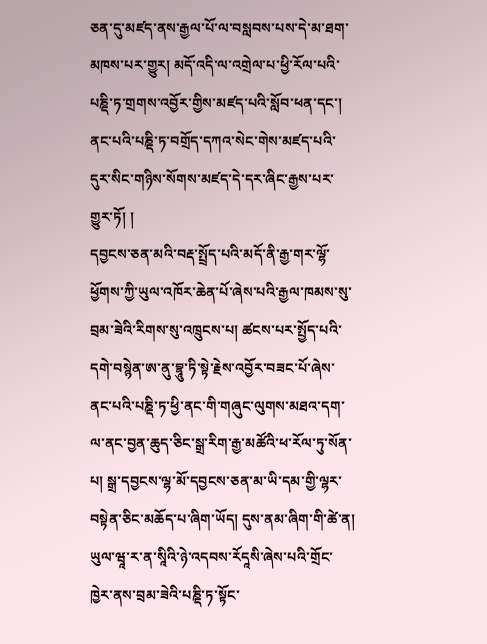ཅན་དུ་མཛད་ནས་རྒྱལ་པོ་ལ་བསླབས་པས་དེ་མ་ཐག་མཁས་པར་གྱུར། མདོ་འདི་ལ་འགྲེལ་པ་ཕྱི་རོལ་པའི་པཎྡི་ཏ་གྲགས་འབྱོར་གྱིས་མཛད་པའི་སློབ་ཕན་དང་། ནང་པའི་པཎྡི་ཏ་བགྲོད་དཀའ་སེང་གེས་མཛད་པའི་དུར་སིང་གཉིས་སོགས་མཛད་དེ་དར་ཞིང་རྒྱས་པར་གྱུར་ཏོ། །
དབྱངས་ཅན་མའི་བརྡ་སྤྲོད་པའི་མདོ་ནི་རྒྱ་གར་ལྷོ་ཕྱོགས་ཀྱི་ཡུལ་འཁོར་ཆེན་པོ་ཞེས་པའི་རྒྱལ་ཁམས་སུ་བྲམ་ཟེའི་རིགས་སུ་འཁྲུངས་པ། ཚངས་པར་སྤྱོད་པའི་དགེ་བསྙེན་ཨ་ནུ་བྷཱུ་ཏི་སྟེ་རྗེས་འབྱོར་བཟང་པོ་ཞེས་ནང་པའི་པཎྡི་ཏ་ཕྱི་ནང་གི་གཞུང་ལུགས་མཐའ་དག་ལ་ནང་བྱན་ཆུད་ཅིང་སྒྲ་རིག་རྒྱ་མཚོའི་ཕ་རོལ་ཏུ་སོན་པ། སྒྲ་དབྱངས་ལྷ་མོ་དབྱངས་ཅན་མ་ཡི་དམ་གྱི་ལྷར་བསྟེན་ཅིང་མཆོད་པ་ཞིག་ཡོད། དུས་ནམ་ཞིག་གི་ཚེ་ན། ཡུལ་ཝཱ་ར་ན་སཱིའི་ཉེ་འདབས་རོདཱསི་ཞེས་པའི་གྲོང་ཁྱེར་ནས་བྲམ་ཟེའི་པཎྡི་ཏ་སྟོང་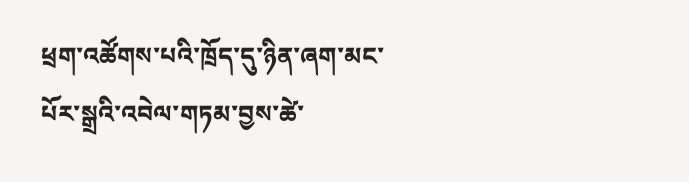ཕྲག་འཚོགས་པའི་ཁྲོད་དུ་ཉིན་ཞག་མང་པོར་སྒྲའི་འབེལ་གཏམ་བྱས་ཚེ་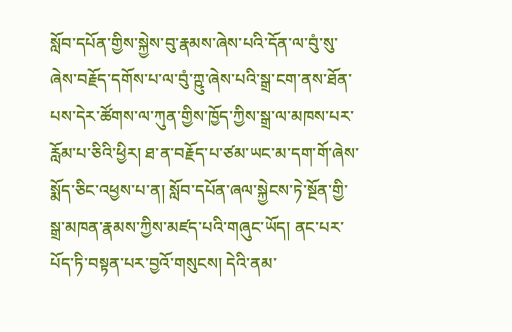སློབ་དཔོན་གྱིས་སྐྱེས་བུ་རྣམས་ཞེས་པའི་དོན་ལ་བུཾ་སུ་ཞེས་བརྗོད་དགོས་པ་ལ་བུཾ་ཀྵུ་ཞེས་པའི་སྒྲ་ངག་ནས་ཐོན་པས་དེར་ཚོགས་ལ་ཀུན་གྱིས་ཁྱོད་ཀྱིས་སྒྲ་ལ་མཁས་པར་རློམ་པ་ཅིའི་ཕྱིར། ཐ་ན་བརྗོད་པ་ཙམ་ཡང་མ་དག་གོ་ཞེས་སྨོད་ཅིང་འཕྱས་པ་ན། སློབ་དཔོན་ཞལ་སྐྱེངས་ཏེ་སྔོན་གྱི་སྒྲ་མཁན་རྣམས་ཀྱིས་མཛད་པའི་གཞུང་ཡོད། ནང་པར་པོད་ཏི་བསྟན་པར་བྱའོ་གསུངས། དེའི་ནམ་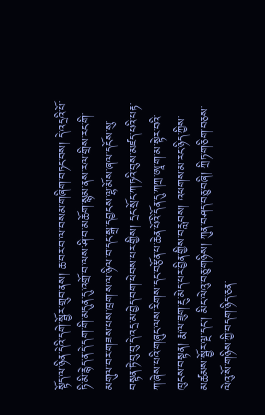སྟོད་ལ་ཉིན་དེའི་དགེ་སྦྱོར་གྲུབ་ནས། ཆ་བར་བ་ལ་བསམ་གཞིག་བཏང་བས། དེ་འདྲའི་པོ་ཏི་མི་རྙེད་ན་དེ་དག་གི་མདུན་དུ་འགྲོ་བ་ལས་ཤི་བ་མཆོག་སྙམ་ནས་རལ་གྲིས་རང་གི་མགུལ་བར་གཟས་པས་ཁྲག་ས་ལ་ཉིལ་བ་དང་སྒྲ་དབྱངས་ལྷ་མོས་ཞལ་དངོས་སུ་བསྟན་ཏེ་བུ་བུ་དེ་འདྲ་མ་བྱེད་བག་ཕེབས་པར་གྱིས། དྲང་སྲོང་ཀ་ཏའི་བུས་མཛད་པའི་པརྟ་ཀ་ཞེས་པའི་གཞུང་ལས་རིགས་དང་བརྩོན་པ་ཆེན་པོའི་དོན་དུ་ཀཀྲ་ཨཱ་ག་མ་སྟེར་བའི་ཁུངས་བསྟན། རྨ་ལ་ཟུག་རྔུ་མེད་པར་བྱིན་གྱིས་བརླབས། འཕགས་མ་རང་ཉིད་ཀྱིས་མཚམས་སྦྱོར་ལྔ་དང་། མིང་ལེའུ་བཅུ་གཉིས། ཀུན་བཤད་བཅུ་བཞི། ཀྲིཏ་གཅིག་བཅས་ལེའུ་སོ་གཉིས་ཀྱི་བདག་ཉིད་ཅན་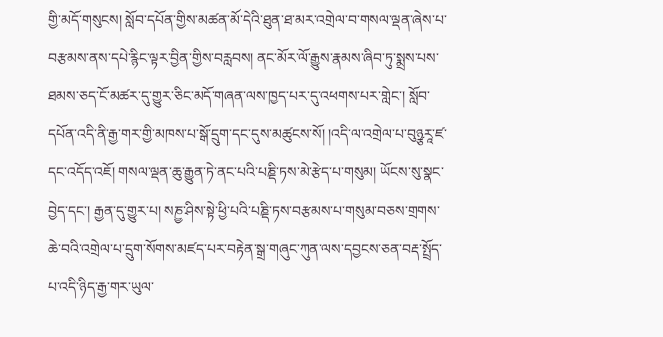གྱི་མདོ་གསུངས། སློབ་དཔོན་གྱིས་མཚན་མོ་དེའི་ཐུན་ཐ་མར་འགྲེལ་བ་གསལ་ལྡན་ཞེས་པ་བརྩམས་ནས་དཔེ་རྙིང་ལྟར་བྱིན་གྱིས་བརླབས། ནང་མོར་ལོ་རྒྱུས་རྣམས་ཞིབ་ཏུ་སྨྲས་པས་ཐམས་ཅད་ངོ་མཚར་དུ་གྱུར་ཅིང་མདོ་གཞན་ལས་ཁྱད་པར་དུ་འཕགས་པར་གླེང་། སློབ་དཔོན་འདི་ནི་རྒྱ་གར་གྱི་མཁས་པ་སྒོ་དྲུག་དང་དུས་མཚུངས་སོ། །འདི་ལ་འགྲེལ་པ་བུཉྩརཱ་ཛ་དང་འདོད་འཇོ། གསལ་ལྡན་ཆུ་རྒྱུན་ཏེ་ནང་པའི་པཎྡི་ཏས་མེ་རྩེད་པ་གསུམ། ཡོངས་སུ་སྣང་བྱེད་དང་། རྒྱན་དུ་གྱུར་པ། སཎྱ་ཤིས་སྟེ་ཕྱི་པའི་པཎྡི་ཏས་བརྩམས་པ་གསུམ་བཅས་གྲགས་ཆེ་བའི་འགྲེལ་པ་དྲུག་སོགས་མཛད་པར་བརྟེན་སྒྲ་གཞུང་ཀུན་ལས་དབྱངས་ཅན་བརྡ་སྤྲོད་པ་འདི་ཉིད་རྒྱ་གར་ཡུལ་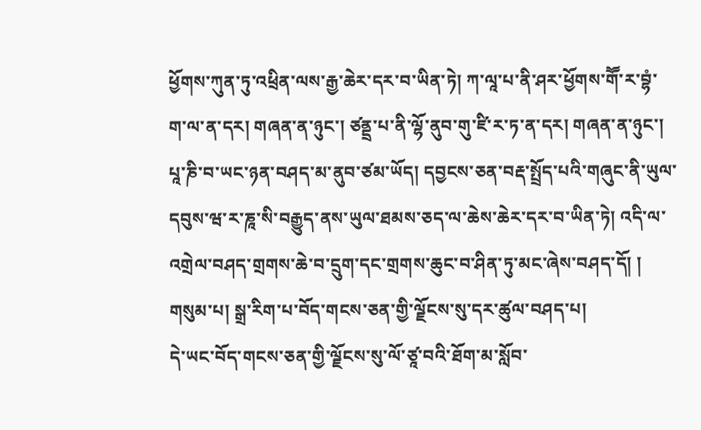ཕྱོགས་ཀུན་ཏུ་འཕྲིན་ལས་རྒྱ་ཆེར་དར་བ་ཡིན་ཏེ། ཀ་ལཱ་པ་ནི་ཤར་ཕྱོགས་གཽ་ར་བྷཾ་ག་ལ་ན་དར། གཞན་ན་ཉུང་། ཙནྡྲ་པ་ནི་ལྷོ་ནུབ་གུ་ཛི་ར་ཏ་ན་དར། གཞན་ན་ཉུང་། པཱ་ཎི་བ་ཡང་ཉན་བཤད་མ་ནུབ་ཙམ་ཡོད། དབྱངས་ཅན་བརྡ་སྤྲོད་པའི་གཞུང་ནི་ཡུལ་དབུས་ཝ་ར་ཎཱ་སི་བརྒྱུད་ནས་ཡུལ་ཐམས་ཅད་ལ་ཆེས་ཆེར་དར་བ་ཡིན་ཏེ། འདི་ལ་འགྲེལ་བཤད་གྲགས་ཆེ་བ་དྲུག་དང་གྲགས་ཆུང་བ་ཤིན་ཏུ་མང་ཞེས་བཤད་དོ། །
གསུམ་པ། སྒྲ་རིག་པ་བོད་གངས་ཅན་གྱི་ལྗོངས་སུ་དར་ཚུལ་བཤད་པ།
དེ་ཡང་བོད་གངས་ཅན་གྱི་ལྗོངས་སུ་ལོ་ཙཱ་བའི་ཐོག་མ་སློབ་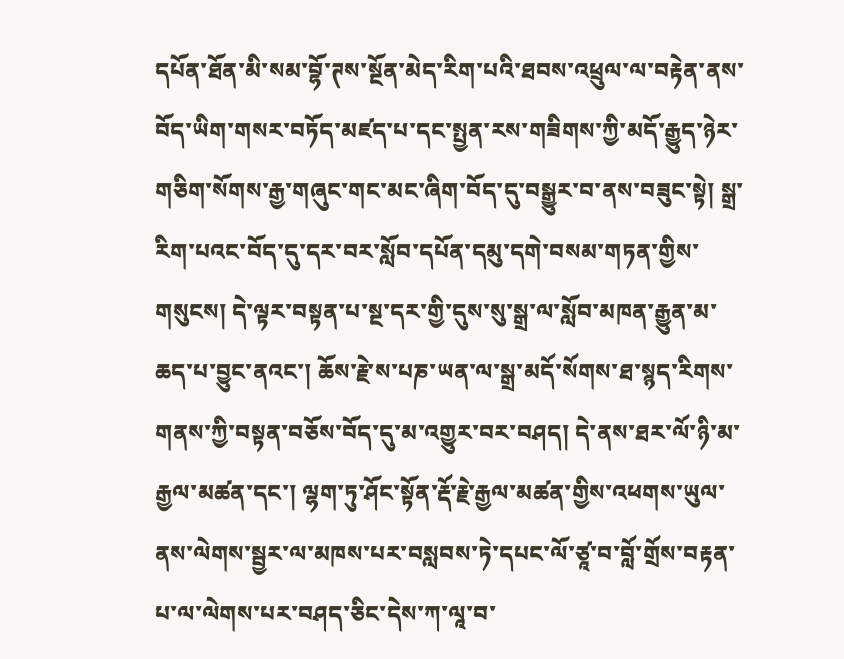དཔོན་ཐོན་མི་སམ་བྷོ་ཊས་སྔོན་མེད་རིག་པའི་ཐབས་འཕྲུལ་ལ་བརྟེན་ནས་བོད་ཡིག་གསར་བཏོད་མཛད་པ་དང་སྤྱན་རས་གཟིགས་ཀྱི་མདོ་རྒྱུད་ཉེར་གཅིག་སོགས་རྒྱ་གཞུང་གང་མང་ཞིག་བོད་དུ་བསྒྱུར་བ་ནས་བཟུང་སྟེ། སྒྲ་རིག་པའང་བོད་དུ་དར་བར་སློབ་དཔོན་དམུ་དགེ་བསམ་གཏན་གྱིས་གསུངས། དེ་ལྟར་བསྟན་པ་སྔ་དར་གྱི་དུས་སུ་སྒྲ་ལ་སློབ་མཁན་རྒྱུན་མ་ཆད་པ་བྱུང་ནའང་། ཆོས་རྗེ་ས་པཎ་ཡན་ལ་སྒྲ་མདོ་སོགས་ཐ་སྙད་རིགས་གནས་ཀྱི་བསྟན་བཅོས་བོད་དུ་མ་འགྱུར་བར་བཤད། དེ་ནས་ཐར་ལོ་ཉི་མ་རྒྱལ་མཚན་དང་། ལྷག་ཏུ་ཤོང་སྟོན་རྡོ་རྗེ་རྒྱལ་མཚན་གྱིས་འཕགས་ཡུལ་ནས་ལེགས་སྦྱར་ལ་མཁས་པར་བསླབས་ཏེ་དཔང་ལོ་ཙཱ་བ་བློ་གྲོས་བརྟན་པ་ལ་ལེགས་པར་བཤད་ཅིང་དེས་ཀ་ལཱ་བ་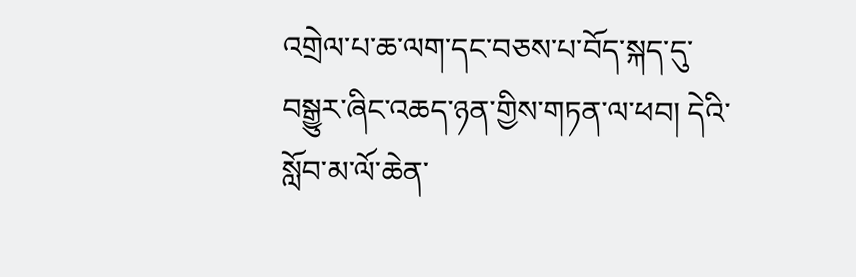འགྲེལ་པ་ཆ་ལག་དང་བཅས་པ་བོད་སྐད་དུ་བསྒྱུར་ཞིང་འཆད་ཉན་གྱིས་གཏན་ལ་ཕབ། དེའི་སློབ་མ་ལོ་ཆེན་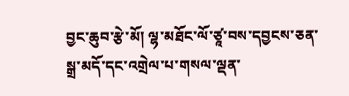བྱང་ཆུབ་རྩེ་མོ། ལྷ་མཐོང་ལོ་ཙཱ་བས་དབྱངས་ཅན་སྒྲ་མདོ་དང་འགྲེལ་པ་གསལ་ལྡན་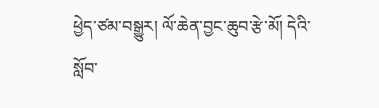ཕྱེད་ཙམ་བསྒྱུར། ལོ་ཆེན་བྱང་ཆུབ་རྩེ་མོ། དེའི་སློབ་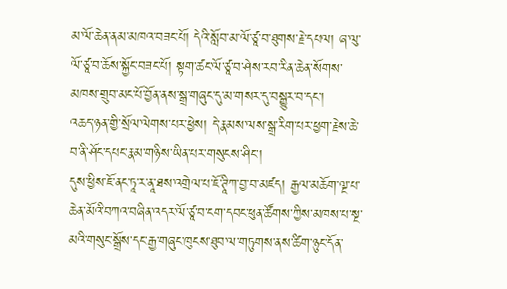མ་ལོ་ཆེན་ནམ་མཁའ་བཟང་པོ། དེའི་སློབ་མ་ལོ་ཙཱ་བ་ཐུགས་རྗེ་དཔལ། ཞ་ལུ་ལོ་ཙཱ་བ་ཆོས་སྐྱོང་བཟང་པོ། སྟག་ཚང་ལོ་ཙཱ་བ་ཤེས་རབ་རིན་ཆེན་སོགས་མཁས་གྲུབ་མང་པོ་བྱོན་ནས་སྒྲ་གཞུང་དུ་མ་གསར་དུ་བསྒྱུར་བ་དང་།
འཆད་ཉན་གྱི་སྲོལ་ལེགས་པར་ཕྱེས། དེ་རྣམས་ལས་སྒྲ་རིག་པར་ཕྱག་རྗེས་ཆེ་བ་ནི་ཤོང་དཔང་རྣམ་གཉིས་ཡིན་པར་གསུངས་ཤིང་།
དུས་ཕྱིས་ཇོ་ནང་ཏཱ་ར་ནཱ་ཐས་འགྲེལ་པ་ཇོ་ཊཱིཀ་བྱ་བ་མཛད། རྒྱལ་མཆོག་ལྔ་པ་ཆེན་མོའི་བཀའ་བཞིན་འདར་ལོ་ཙཱ་བ་ངག་དབང་ཕུན་ཚོགས་ཀྱིས་མཁས་པ་སྔ་མའི་གསུང་སྒྲོས་དང་རྒྱ་གཞུང་ཁུངས་ཐུབ་ལ་གཏུགས་ནས་ཚིག་ཉུང་དོན་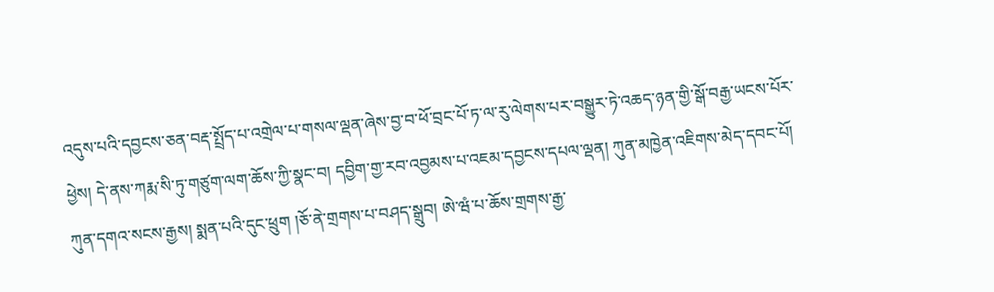འདུས་པའི་དབྱངས་ཅན་བརྡ་སྤྲོད་པ་འགྲེལ་པ་གསལ་ལྡན་ཞེས་བྱ་བ་ཕོ་བྲང་པོ་ཏ་ལ་རུ་ལེགས་པར་བསྒྱུར་ཏེ་འཆད་ཉན་གྱི་སྒོ་བརྒྱ་ཡངས་པོར་ཕྱེས། དེ་ནས་ཀརྨ་སི་ཏུ་གཙུག་ལག་ཆོས་ཀྱི་སྣང་བ། དབྱིག་གྱ་རབ་འབྱམས་པ་འཇམ་དབྱངས་དཔལ་ལྡན། ཀུན་མཁྱེན་འཇིགས་མེད་དབང་པོ། ཀུན་དགའ་སངས་རྒྱས། སྨན་པའི་དུང་ཕྲུག །ཅོ་ནེ་གྲགས་པ་བཤད་སྒྲུབ། ཨེ་ཝཾ་པ་ཆོས་གྲགས་རྒྱ་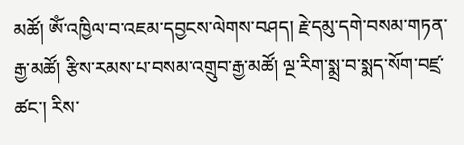མཚོ། ཨོཾ་འཁྱིལ་བ་འཇམ་དབྱངས་ལེགས་བཤད། རྗེ་དམུ་དགེ་བསམ་གཏན་རྒྱ་མཚོ། རྩིས་རམས་པ་བསམ་འགྲུབ་རྒྱ་མཚོ། ལྔ་རིག་སྨྲ་བ་སྨད་སོག་བཛྲ་ཚང་། རིས་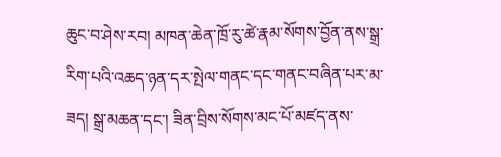ཆུང་བ་ཤེས་རབ། མཁན་ཆེན་ཁྲོ་རུ་ཚེ་རྣམ་སོགས་བྱོན་ནས་སྒྲ་རིག་པའི་འཆད་ཉན་དར་སྤེལ་གནང་དང་གནང་བཞིན་པར་མ་ཟད། སྒྲ་མཆན་དང་། ཟིན་བྲིས་སོགས་མང་པོ་མཛད་ནས་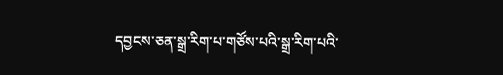དབྱངས་ཅན་སྒྲ་རིག་པ་གཙོས་པའི་སྒྲ་རིག་པའི་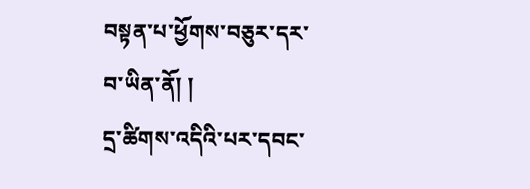བསྟན་པ་ཕྱོགས་བཅུར་དར་བ་ཡིན་ནོ། །
དྲ་ཚིགས་འདིའི་པར་དབང་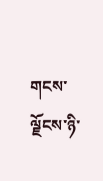གངས་ལྗོངས་ཉི་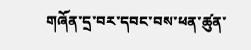གཞོན་དྲ་བར་དབང་བས་ཕན་ཚུན་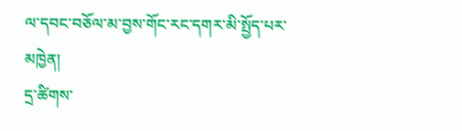ལ་དབང་བཅོལ་མ་བྱས་གོང་རང་དགར་མི་སྤྱོད་པར་མཁྱེན།
དྲ་ཚིགས་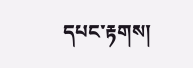དཔང་རྟགས།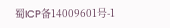蜀ICP备14009601号-1